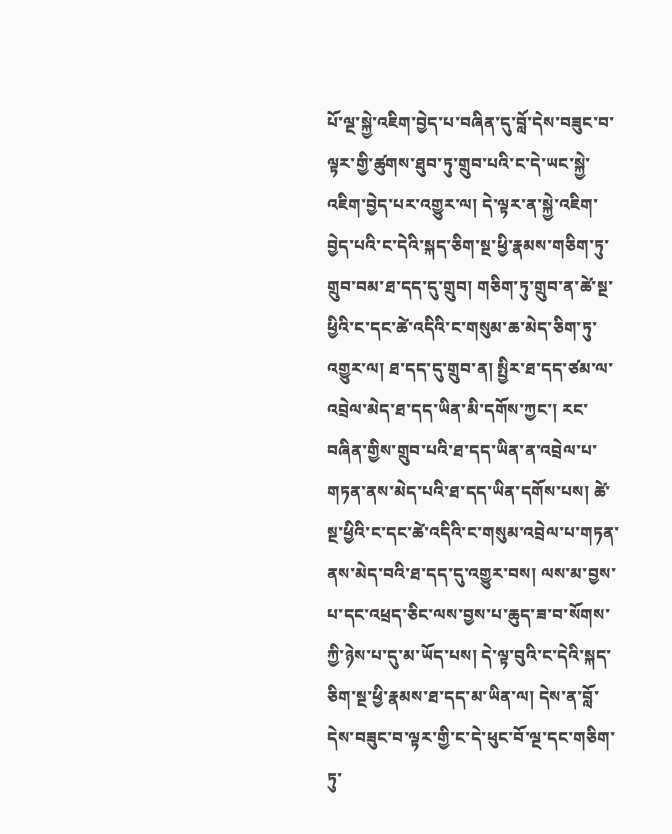པོ་ལྔ་སྐྱེ་འཇིག་བྱེད་པ་བཞིན་དུ་བློ་དེས་བཟུང་བ་ལྟར་གྱི་ཚུགས་ཐུབ་ཏུ་གྲུབ་པའི་ང་དེ་ཡང་སྐྱེ་འཇིག་བྱེད་པར་འགྱུར་ལ། དེ་ལྟར་ན་སྐྱེ་འཇིག་བྱེད་པའི་ང་དེའི་སྐད་ཅིག་སྔ་ཕྱི་རྣམས་གཅིག་ཏུ་གྲུབ་བམ་ཐ་དད་དུ་གྲུབ། གཅིག་ཏུ་གྲུབ་ན་ཚེ་སྔ་ཕྱིའི་ང་དང་ཚེ་འདིའི་ང་གསུམ་ཆ་མེད་ཅིག་ཏུ་འགྱུར་ལ། ཐ་དད་དུ་གྲུབ་ན། སྤྱིར་ཐ་དད་ཙམ་ལ་འབྲེལ་མེད་ཐ་དད་ཡིན་མི་དགོས་ཀྱང་། རང་བཞིན་གྱིས་གྲུབ་པའི་ཐ་དད་ཡིན་ན་འབྲེལ་པ་གཏན་ནས་མེད་པའི་ཐ་དད་ཡིན་དགོས་པས། ཚེ་སྔ་ཕྱིའི་ང་དང་ཚེ་འདིའི་ང་གསུམ་འབྲེལ་པ་གཏན་ནས་མེད་བའི་ཐ་དད་དུ་འགྱུར་བས། ལས་མ་བྱས་པ་དང་འཕྲད་ཅིང་ལས་བྱས་པ་ཆུད་ཟ་བ་སོགས་ཀྱི་ཉེས་པ་དུ་མ་ཡོད་པས། དེ་ལྟ་བུའི་ང་དེའི་སྐད་ཅིག་སྔ་ཕྱི་རྣམས་ཐ་དད་མ་ཡིན་ལ། དེས་ན་བློ་དེས་བཟུང་བ་ལྟར་གྱི་ང་དེ་ཕུང་བོ་ལྔ་དང་གཅིག་ཏུ་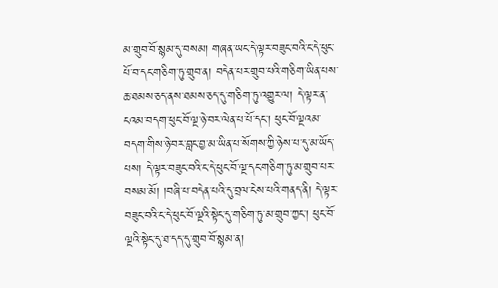མ་གྲུབ་བོ་སྙམ་དུ་བསམ། གཞན་ཡང་དེ་ལྟར་བཟུང་བའི་ང་དེ་ཕུང་པོ་བ་དང་གཅིག་ཏུ་གྲུབ་ན། བདེན་པར་གྲུབ་པའི་གཅིག་ཡིན་པས་ཆ་ཐམས་ཅད་ནས་ཐམས་ཅད་དུ་གཅིག་ཏུ་འགྱུར་ལ། དེ་ལྟར་ན་ངའམ་བདག་ཕུང་བོ་ལྔ་ཉེ་བར་ལེན་པ་པོ་དང་། ཕུང་བོ་ལྔའམ་བདག་གིས་ཉེ་བར་བླང་བྱ་མ་ཡིན་པ་སོགས་ཀྱི་ཉེས་པ་དུ་མ་ཡོད་པས། དེ་ལྟར་བཟུང་བའི་ང་དེ་ཕུང་བོ་ལྔ་དང་གཅིག་ཏུ་མ་གྲུབ་པར་བསམ་མོ། །བཞི་པ་བདེན་པའི་དུ་བྲལ་ངེས་པའི་གནད་ནི། དེ་ལྟར་བཟུང་བའི་ང་དེ་ཕུང་བོ་ལྔའི་སྟེང་དུ་གཅིག་ཏུ་མ་གྲུབ་ཀྱང་། ཕུང་བོ་ལྔའི་སྟེང་དུ་ཐ་དད་དུ་གྲུབ་བོ་སྙམ་ན།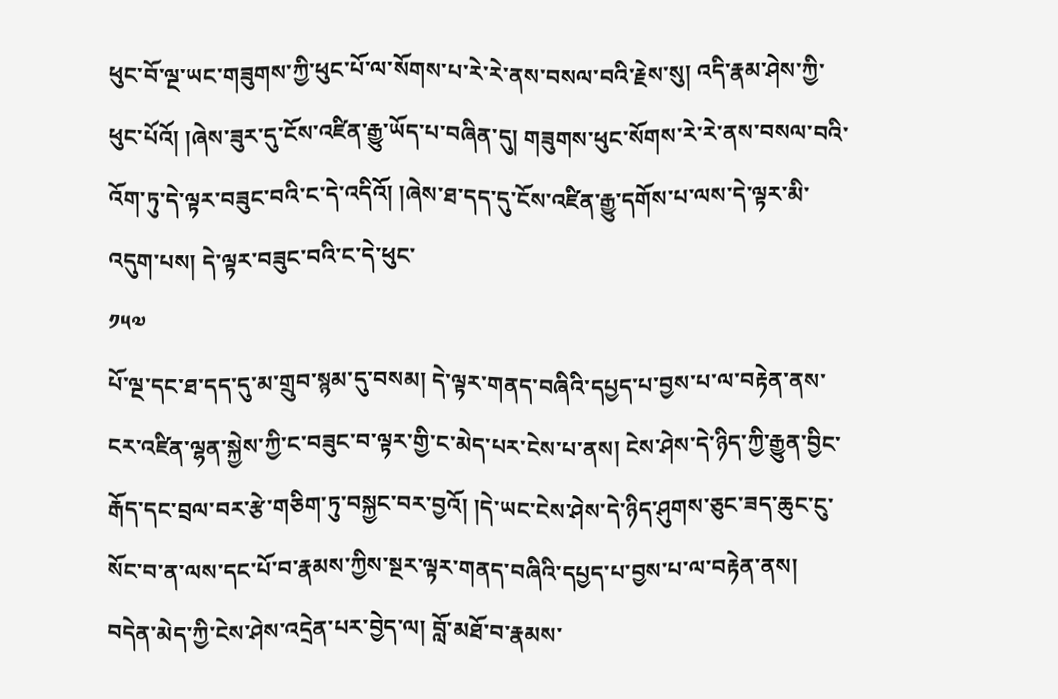ཕུང་བོ་ལྔ་ཡང་གཟུགས་ཀྱི་ཕུང་པོ་ལ་སོགས་པ་རེ་རེ་ནས་བསལ་བའི་རྗེས་སུ། འདི་རྣམ་ཤེས་ཀྱི་ཕུང་པོའོ། །ཞེས་ཟུར་དུ་ངོས་འཛིན་རྒྱུ་ཡོད་པ་བཞིན་དུ། གཟུགས་ཕུང་སོགས་རེ་རེ་ནས་བསལ་བའི་འོག་ཏུ་དེ་ལྟར་བཟུང་བའི་ང་དེ་འདིའོ། །ཞེས་ཐ་དད་དུ་ངོས་འཛིན་རྒྱུ་དགོས་པ་ལས་དེ་ལྟར་མི་འདུག་པས། དེ་ལྟར་བཟུང་བའི་ང་དེ་ཕུང་
༡༥༧
པོ་ལྔ་དང་ཐ་དད་དུ་མ་གྲུབ་སྙམ་དུ་བསམ། དེ་ལྟར་གནད་བཞིའི་དཔྱད་པ་བྱས་པ་ལ་བརྟེན་ནས་ངར་འཛིན་ལྷན་སྐྱེས་ཀྱི་ང་བཟུང་བ་ལྟར་གྱི་ང་མེད་པར་ངེས་པ་ནས། ངེས་ཤེས་དེ་ཉིད་ཀྱི་རྒྱུན་བྱིང་རྒོད་དང་བྲལ་བར་རྩེ་གཅིག་ཏུ་བསྐྱང་བར་བྱའོ། །དེ་ཡང་ངེས་ཤེས་དེ་ཉིད་ཤུགས་ཅུང་ཟད་ཆུང་ངུ་སོང་བ་ན་ལས་དང་པོ་བ་རྣམས་ཀྱིས་སྔར་ལྟར་གནད་བཞིའི་དཔྱད་པ་བྱས་པ་ལ་བརྟེན་ནས། བདེན་མེད་ཀྱི་ངེས་ཤེས་འདྲེན་པར་བྱེད་ལ། བློ་མཐོ་བ་རྣམས་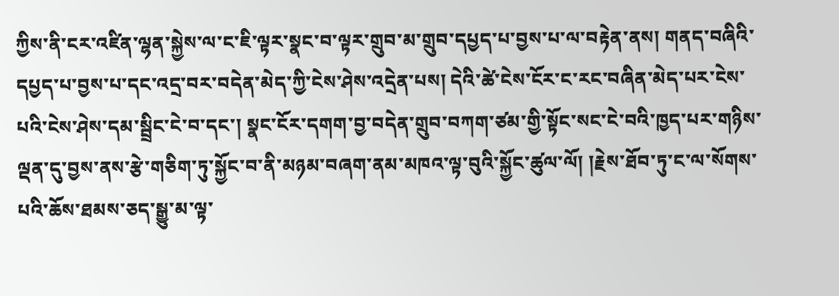ཀྱིས་ནི་ངར་འཛིན་ལྷན་སྐྱེས་ལ་ང་ཇི་ལྟར་སྣང་བ་ལྟར་གྲུབ་མ་གྲུབ་དཔྱད་པ་བྱས་པ་ལ་བརྟེན་ནས། གནད་བཞིའི་དཔྱད་པ་བྱས་པ་དང་འདྲ་བར་བདེན་མེད་ཀྱི་ངེས་ཤེས་འདྲེན་པས། དེའི་ཚེ་ངེས་ངོར་ང་རང་བཞིན་མེད་པར་ངེས་པའི་ངེས་ཤེས་དམ་སྦྲིང་ངེ་བ་དང་། སྣང་ངོར་དགག་བྱ་བདེན་གྲུབ་བཀག་ཙམ་གྱི་སྟོང་སང་ངེ་བའི་ཁྱད་པར་གཉིས་ལྡན་དུ་བྱས་ནས་རྩེ་གཅིག་ཏུ་སྐྱོང་བ་ནི་མཉམ་བཞག་ནམ་མཁའ་ལྟ་བུའི་སྐྱོང་ཚུལ་ལོ། །རྗེས་ཐོབ་ཏུ་ང་ལ་སོགས་པའི་ཆོས་ཐམས་ཅད་སྒྱུ་མ་ལྟ་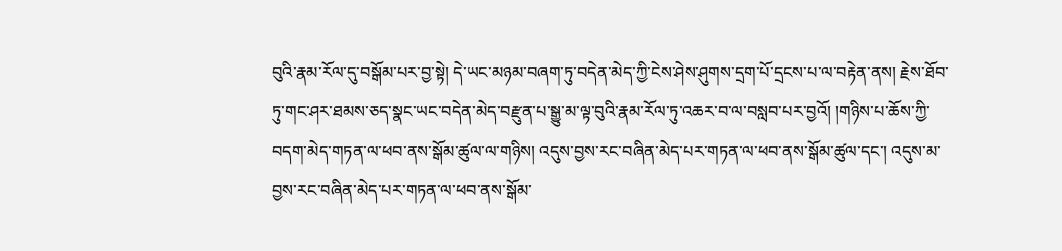བུའི་རྣམ་རོལ་དུ་བསྒོམ་པར་བྱ་སྟེ། དེ་ཡང་མཉམ་བཞག་ཏུ་བདེན་མེད་ཀྱི་ངེས་ཤེས་ཤུགས་དྲག་པོ་དྲངས་པ་ལ་བརྟེན་ནས། རྗེས་ཐོབ་ཏུ་གང་ཤར་ཐམས་ཅད་སྣང་ཡང་བདེན་མེད་བརྫུན་པ་སྒྱུ་མ་ལྟ་བུའི་རྣམ་རོལ་ཏུ་འཆར་བ་ལ་བསླབ་པར་བྱའོ། །གཉིས་པ་ཆོས་ཀྱི་བདག་མེད་གཏན་ལ་ཕབ་ནས་སྒོམ་ཚུལ་ལ་གཉིས། འདུས་བྱས་རང་བཞིན་མེད་པར་གཏན་ལ་ཕབ་ནས་སྒོམ་ཚུལ་དང་། འདུས་མ་བྱས་རང་བཞིན་མེད་པར་གཏན་ལ་ཕབ་ནས་སྒོམ་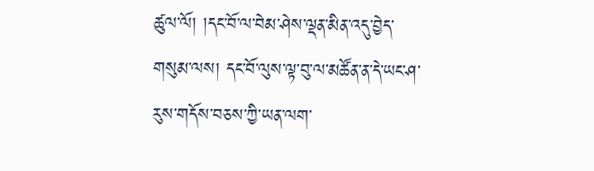ཚུལ་ལོ། །དང་བོ་ལ་བེམ་ཤེས་ལྡན་མིན་འདུ་བྱེད་གསུམ་ལས། དང་བོ་ལུས་ལྟ་བུ་ལ་མཚོན་ན་དེ་ཡང་ཤ་རུས་གདོས་བཅས་ཀྱི་ཡན་ལག་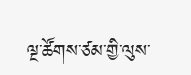ལྔ་ཚོགས་ཙམ་གྱི་ལུས་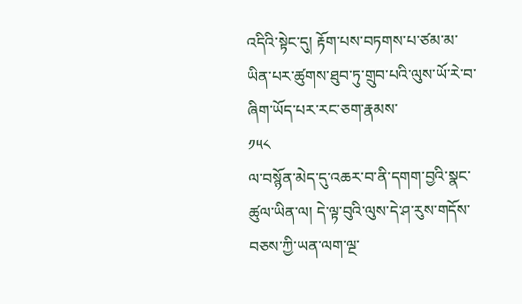འདིའི་སྟེང་དུ། རྟོག་པས་བཏགས་པ་ཙམ་མ་ཡིན་པར་ཚུགས་ཐུབ་ཏུ་གྲུབ་པའི་ལུས་ཡོ་རེ་བ་ཞིག་ཡོད་པར་རང་ཅག་རྣམས་
༡༥༨
ལ་བསྙོན་མེད་དུ་འཆར་བ་ནི་དགག་བྱའི་སྣང་ཚུལ་ཡིན་ལ། དེ་ལྟ་བུའི་ལུས་དེ་ཤ་རུས་གདོས་བཅས་ཀྱི་ཡན་ལག་ལྔ་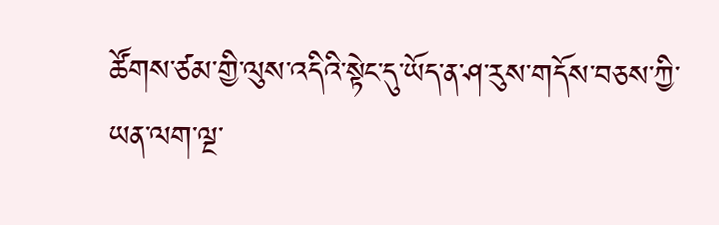ཚོགས་ཙམ་གྱི་ལུས་འདིའི་སྟེང་དུ་ཡོད་ན་ཤ་རུས་གདོས་བཅས་ཀྱི་ཡན་ལག་ལྔ་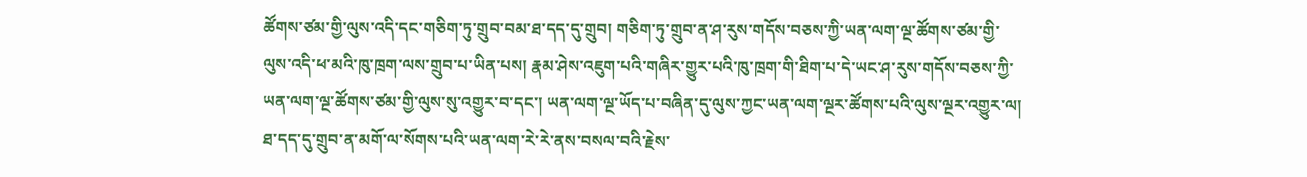ཚོགས་ཙམ་གྱི་ལུས་འདི་དང་གཅིག་ཏུ་གྲུབ་བམ་ཐ་དད་དུ་གྲུབ། གཅིག་ཏུ་གྲུབ་ན་ཤ་རུས་གདོས་བཅས་ཀྱི་ཡན་ལག་ལྔ་ཚོགས་ཙམ་གྱི་ལུས་འདི་ཕ་མའི་ཁུ་ཁྲག་ལས་གྲུབ་པ་ཡིན་པས། རྣམ་ཤེས་འཇུག་པའི་གཞིར་གྱུར་པའི་ཁུ་ཁྲག་གི་ཐིག་པ་དེ་ཡང་ཤ་རུས་གདོས་བཅས་ཀྱི་ཡན་ལག་ལྔ་ཚོགས་ཙམ་གྱི་ལུས་སུ་འགྱུར་བ་དང་། ཡན་ལག་ལྔ་ཡོད་པ་བཞིན་དུ་ལུས་ཀྱང་ཡན་ལག་ལྔར་ཚོགས་པའི་ལུས་ལྔར་འགྱུར་ལ། ཐ་དད་དུ་གྲུབ་ན་མགོ་ལ་སོགས་པའི་ཡན་ལག་རེ་རེ་ནས་བསལ་བའི་རྗེས་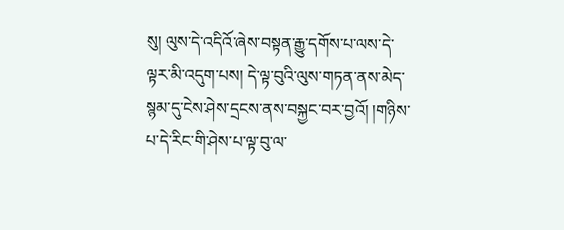སུ། ལུས་དེ་འདིའོ་ཞེས་བསྟན་རྒྱུ་དགོས་པ་ལས་དེ་ལྟར་མི་འདུག་པས། དེ་ལྟ་བུའི་ལུས་གཏན་ནས་མེད་སྙམ་དུ་ངེས་ཤེས་དྲངས་ནས་བསྐྱང་བར་བྱའོ། །གཉིས་པ་དེ་རིང་གི་ཤེས་པ་ལྟ་བུ་ལ་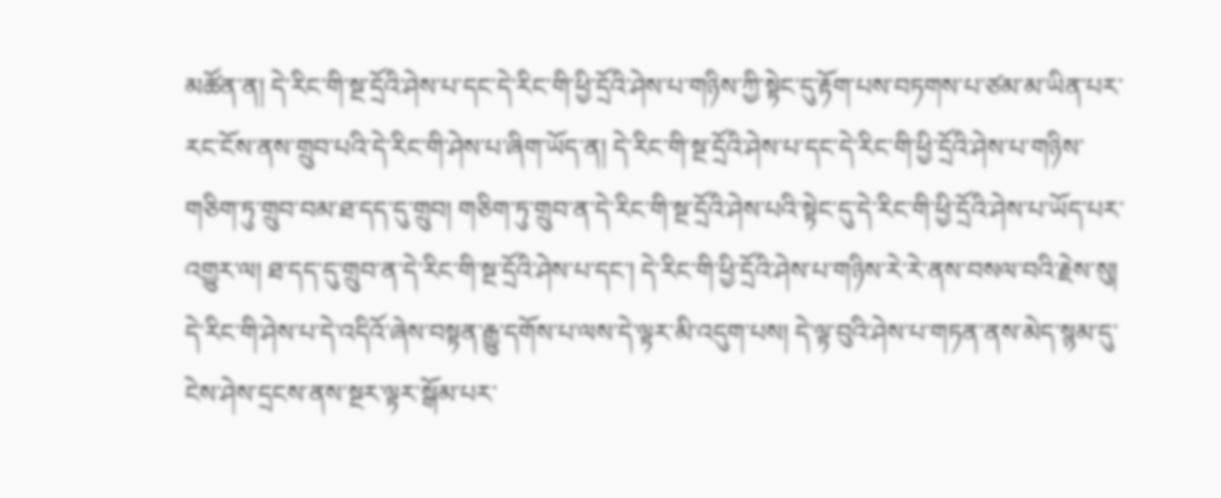མཚོན་ན། དེ་རིང་གི་སྔ་དྲོའི་ཤེས་པ་དང་དེ་རིང་གི་ཕྱི་དྲོའི་ཤེས་པ་གཉིས་ཀྱི་སྟེང་དུ་རྟོག་པས་བཏགས་པ་ཙམ་མ་ཡིན་པར་རང་ངོས་ནས་གྲུབ་པའི་དེ་རིང་གི་ཤེས་པ་ཞིག་ཡོད་ན། དེ་རིང་གི་སྔ་དྲོའི་ཤེས་པ་དང་དེ་རིང་གི་ཕྱི་དྲོའི་ཤེས་པ་གཉིས་གཅིག་ཏུ་གྲུབ་བམ་ཐ་དད་དུ་གྲུབ། གཅིག་ཏུ་གྲུབ་ན་དེ་རིང་གི་སྔ་དྲོའི་ཤེས་པའི་སྟེང་དུ་དེ་རིང་གི་ཕྱི་དྲོའི་ཤེས་པ་ཡོད་པར་འགྱུར་ལ། ཐ་དད་དུ་གྲུབ་ན་དེ་རིང་གི་སྔ་དྲོའི་ཤེས་པ་དང་། དེ་རིང་གི་ཕྱི་དྲོའི་ཤེས་པ་གཉིས་རེ་རེ་ནས་བསལ་བའི་རྗེས་སུ། དེ་རིང་གི་ཤེས་པ་དེ་འདིའོ་ཞེས་བསྟན་རྒྱུ་དགོས་པ་ལས་དེ་ལྟར་མི་འདུག་པས། དེ་ལྟ་བུའི་ཤེས་པ་གཏན་ནས་མེད་སྙམ་དུ་ངེས་ཤེས་དྲངས་ནས་སྔར་ལྟར་སྒོམ་པར་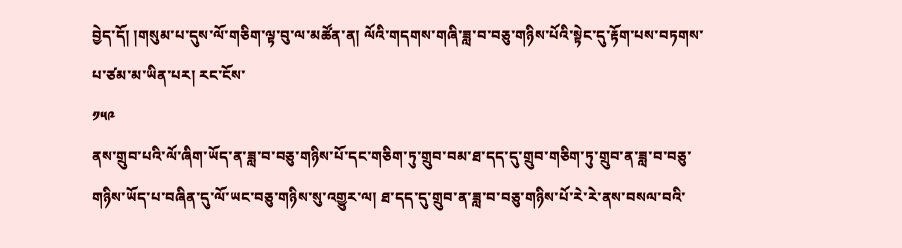བྱེད་དོ། །གསུམ་པ་དུས་ལོ་གཅིག་ལྟ་བུ་ལ་མཚོན་ན། ལོའི་གདགས་གཞི་ཟླ་བ་བཅུ་གཉིས་པོའི་སྟེང་དུ་རྟོག་པས་བཏགས་པ་ཙམ་མ་ཡིན་པར། རང་ངོས་
༡༥༩
ནས་གྲུབ་པའི་ལོ་ཞིག་ཡོད་ན་ཟླ་བ་བཅུ་གཉིས་པོ་དང་གཅིག་ཏུ་གྲུབ་བམ་ཐ་དད་དུ་གྲུབ་གཅིག་ཏུ་གྲུབ་ན་ཟླ་བ་བཅུ་གཉིས་ཡོད་པ་བཞིན་དུ་ལོ་ཡང་བཅུ་གཉིས་སུ་འགྱུར་ལ། ཐ་དད་དུ་གྲུབ་ན་ཟླ་བ་བཅུ་གཉིས་པོ་རེ་རེ་ནས་བསལ་བའི་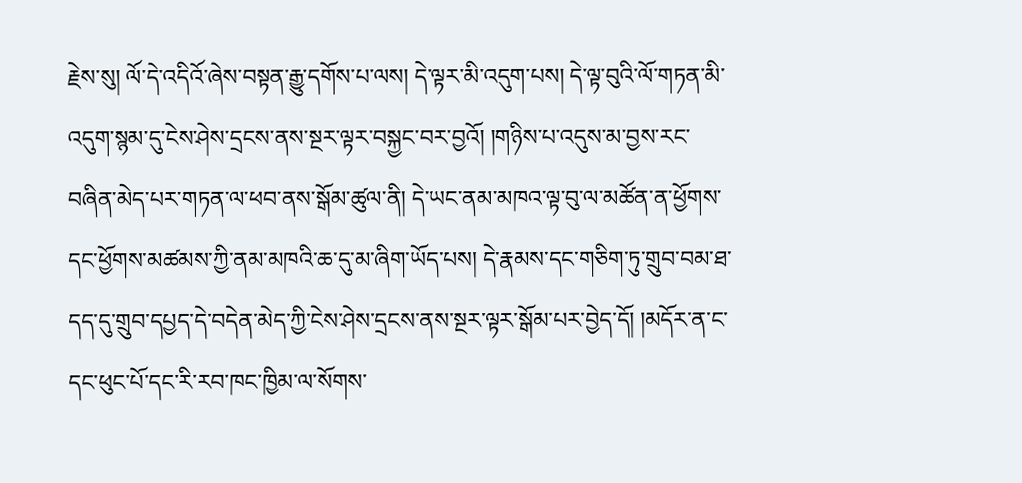རྗེས་སུ། ལོ་དེ་འདིའོ་ཞེས་བསྟན་རྒྱུ་དགོས་པ་ལས། དེ་ལྟར་མི་འདུག་པས། དེ་ལྟ་བུའི་ལོ་གཏན་མི་འདུག་སྙམ་དུ་ངེས་ཤེས་དྲངས་ནས་སྔར་ལྟར་བསྐྱང་བར་བྱའོ། །གཉིས་པ་འདུས་མ་བྱས་རང་བཞིན་མེད་པར་གཏན་ལ་ཕབ་ནས་སྒོམ་ཚུལ་ནི། དེ་ཡང་ནམ་མཁའ་ལྟ་བུ་ལ་མཚོན་ན་ཕྱོགས་དང་ཕྱོགས་མཚམས་ཀྱི་ནམ་མཁའི་ཆ་དུ་མ་ཞིག་ཡོད་པས། དེ་རྣམས་དང་གཅིག་ཏུ་གྲུབ་བམ་ཐ་དད་དུ་གྲུབ་དཔྱད་དེ་བདེན་མེད་ཀྱི་ངེས་ཤེས་དྲངས་ནས་སྔར་ལྟར་སྒོམ་པར་བྱེད་དོ། །མདོར་ན་ང་དང་ཕུང་པོ་དང་རི་རབ་ཁང་ཁྱིམ་ལ་སོགས་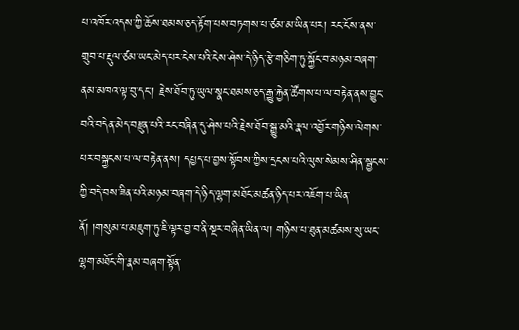པ་འཁོར་འདས་ཀྱི་ཆོས་ཐམས་ཅད་རྟོག་པས་བཏགས་པ་ཙམ་མ་ཡིན་པར། རང་ངོས་ནས་གྲུབ་པ་རྡུལ་ཙམ་ཡང་མེད་པར་ངེས་པའི་ངེས་ཤེས་དེ་ཉིད་རྩེ་གཅིག་ཏུ་སྐྱོང་བ་མཉམ་བཞག་ནམ་མཁའ་ལྟ་བུ་དང་། རྗེས་ཐོབ་ཏུ་ཡུལ་སྣང་ཐམས་ཅད་རྒྱུ་རྐྱེན་ཚོགས་པ་ལ་བརྟེན་ནས་བྱུང་བའི་བདེན་མེད་བརྫུན་པའི་རང་བཞིན་དུ་ཤེས་པའི་རྗེས་ཐོབ་སྒྱུ་མའི་རྣལ་འབྱོར་གཉིས་ལེགས་པར་བསྐྱངས་པ་ལ་བརྟེན་ནས། དཔྱད་པ་བྱས་སྟོབས་ཀྱིས་དྲངས་པའི་ལུས་སེམས་ཤིན་སྦྱངས་ཀྱི་བདེ་བས་ཟིན་པའི་མཉམ་བཞག་དེ་ཉིད་ལྷག་མཐོང་མཚན་ཉིད་པར་འཇོག་པ་ཡིན་ནོ། །གསུམ་པ་མཇུག་ཏུ་ཇི་ལྟར་བྱ་བ་ནི་སྔར་བཞིན་ཡིན་ལ། གཉིས་པ་ཐུན་མཚམས་སུ་ཡང་ལྷག་མཐོང་གི་རྣམ་བཞག་སྟོན་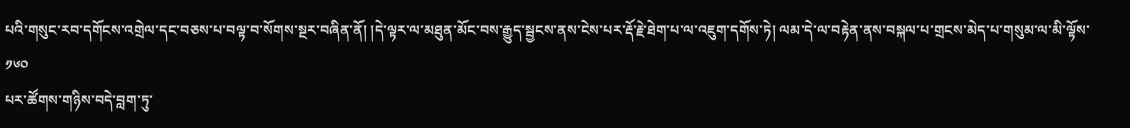པའི་གསུང་རབ་དགོངས་འགྲེལ་དང་བཅས་པ་བལྟ་བ་སོགས་སྔར་བཞིན་ནོ། །དེ་ལྟར་ལ་མཐུན་མོང་བས་རྒྱུད་སྦྱངས་ནས་ངེས་པར་རྡོ་རྗེ་ཐེག་པ་ལ་འཇུག་དགོས་ཏེ། ལམ་དེ་ལ་བརྟེན་ནས་བསྐལ་པ་གྲངས་མེད་པ་གསུམ་ལ་མི་ལྟོས་
༡༦༠
པར་ཚོགས་གཉིས་བདེ་བླག་ཏུ་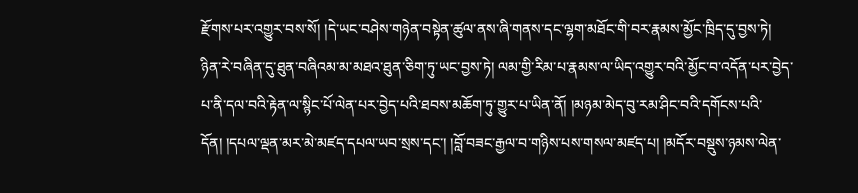རྫོགས་པར་འགྱུར་བས་སོ། །དེ་ཡང་བཤེས་གཉེན་བསྟེན་ཚུལ་ནས་ཞི་གནས་དང་ལྷག་མཐོང་གི་བར་རྣམས་མྱོང་ཁྲིད་དུ་བྱས་ཏེ། ཉིན་རེ་བཞིན་དུ་ཐུན་བཞིའམ་མ་མཐའ་ཐུན་ཅིག་ཏུ་ཡང་བྱས་ཏེ། ལམ་གྱི་རིམ་པ་རྣམས་ལ་ཡིད་འགྱུར་བའི་མྱོང་བ་འདོན་པར་བྱེད་པ་ནི་དལ་བའི་རྟེན་ལ་སྙིང་པོ་ལེན་པར་བྱེད་པའི་ཐབས་མཆོག་ཏུ་གྱུར་པ་ཡིན་ནོ། །མཉམ་མེད་བུ་རམ་ཤིང་བའི་དགོངས་པའི་དོན། །དཔལ་ལྡན་མར་མེ་མཛད་དཔལ་ཡབ་སྲས་དང་། །བློ་བཟང་རྒྱལ་བ་གཉིས་པས་གསལ་མཛད་པ། །མདོར་བསྡུས་ཉམས་ལེན་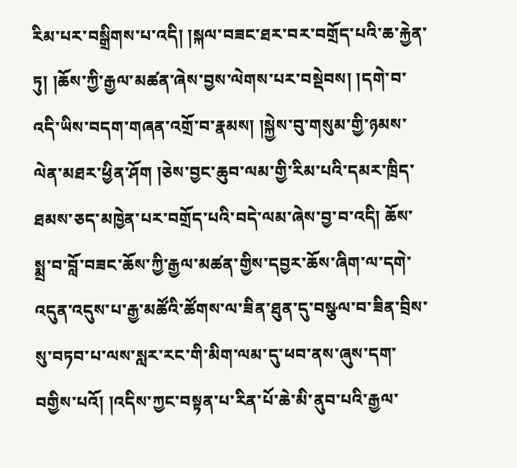རིམ་པར་བསྒྲིགས་པ་འདི། །སྐལ་བཟང་ཐར་བར་བགྲོད་པའི་ཆ་རྐྱེན་ཏུ། །ཆོས་ཀྱི་རྒྱལ་མཚན་ཞེས་བྱས་ལེགས་པར་བསྡེབས། །དགེ་བ་འདི་ཡིས་བདག་གཞན་འགྲོ་བ་རྣམས། །སྐྱེས་བུ་གསུམ་གྱི་ཉམས་ལེན་མཐར་ཕྱིན་ཤོག །ཅེས་བྱང་ཆུབ་ལམ་གྱི་རིམ་པའི་དམར་ཁྲིད་ཐམས་ཅད་མཁྱེན་པར་བགྲོད་པའི་བདེ་ལམ་ཞེས་བྱ་བ་འདི། ཆོས་སྨྲ་བ་བློ་བཟང་ཆོས་ཀྱི་རྒྱལ་མཚན་གྱིས་དབྱར་ཆོས་ཞིག་ལ་དགེ་འདུན་འདུས་པ་རྒྱ་མཚོའི་ཚོགས་ལ་ཟིན་ཐུན་དུ་བསྩལ་བ་ཟིན་བྲིས་སུ་བཏབ་པ་ལས་སླར་རང་གི་མིག་ལམ་དུ་ཕབ་ནས་ཞུས་དག་བགྱིས་པའོ། །འདིས་ཀྱང་བསྟན་པ་རིན་པོ་ཆེ་མི་ནུབ་པའི་རྒྱལ་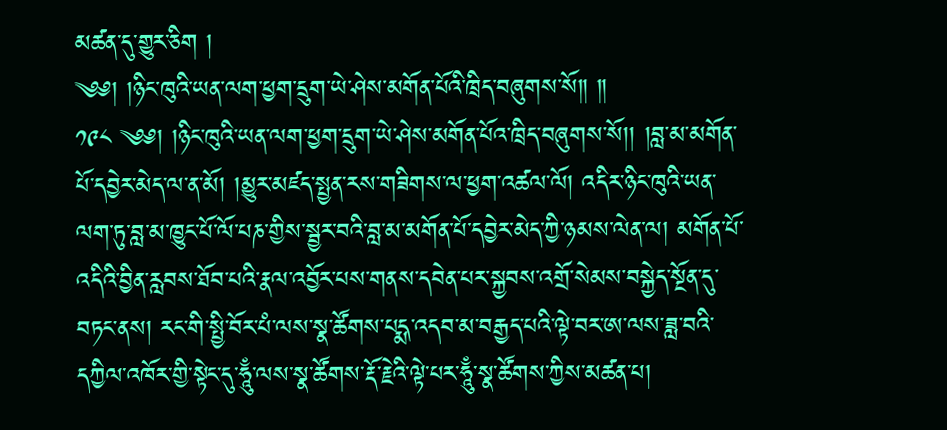མཚན་དུ་གྱུར་ཅིག །
༄༅། །ཉིང་ཁུའི་ཡན་ལག་ཕྱག་དྲུག་ཡེ་ཤེས་མགོན་པོའི་ཁྲིད་བཞུགས་སོ༎ ༎
༡༩༨ ༄༅། །ཉིང་ཁུའི་ཡན་ལག་ཕྱག་དྲུག་ཡེ་ཤེས་མགོན་པོའ་ཁྲིད་བཞུགས་སོ།། །བླ་མ་མགོན་པོ་དབྱེར་མེད་ལ་ན་མོ། །མྱུར་མཛད་སྤྱན་རས་གཟིགས་ལ་ཕྱག་འཚལ་ལོ། འདིར་ཉིང་ཁུའི་ཡན་ལག་ཏུ་བླ་མ་ཁྱུང་པོ་ལོ་པཎ་གྱིས་སྦྱར་བའི་བླ་མ་མགོན་པོ་དབྱེར་མེད་ཀྱི་ཉམས་ལེན་ལ། མགོན་པོ་འདིའི་བྱིན་རླབས་ཐོབ་པའི་རྣལ་འབྱོར་པས་གནས་དབེན་པར་སྐྱབས་འགྲོ་སེམས་བསྐྱེད་སྔོན་དུ་བཏང་ནས། རང་གི་སྤྱི་བོར་པཾ་ལས་སྣ་ཚོགས་པདྨ་འདབ་མ་བརྒྱད་པའི་ལྟེ་བར་ཨ་ལས་ཟླ་བའི་དཀྱིལ་འཁོར་གྱི་སྟེང་དུ་ཧཱུྃ་ལས་སྣ་ཚོགས་རྡོ་རྗེའི་ལྟེ་པར་ཧཱུྃ་སྣ་ཚོགས་ཀྱིས་མཚན་པ།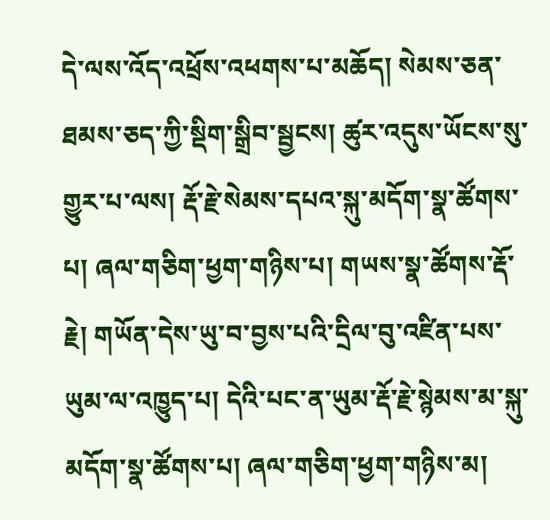དེ་ལས་འོད་འཕྲོས་འཕགས་པ་མཆོད། སེམས་ཅན་ཐམས་ཅད་ཀྱི་སྡིག་སྒྲིབ་སྦྱངས། ཚུར་འདུས་ཡོངས་སུ་གྱུར་པ་ལས། རྡོ་རྗེ་སེམས་དཔའ་སྐུ་མདོག་སྣ་ཚོགས་པ། ཞལ་གཅིག་ཕྱག་གཉིས་པ། གཡས་སྣ་ཚོགས་རྡོ་རྗེ། གཡོན་དེས་ཡུ་བ་བྱས་པའི་དྲིལ་བུ་འཛིན་པས་ཡུམ་ལ་འཁྱུད་པ། དེའི་པང་ན་ཡུམ་རྡོ་རྗེ་སྙེམས་མ་སྐུ་མདོག་སྣ་ཚོགས་པ། ཞལ་གཅིག་ཕྱག་གཉིས་མ།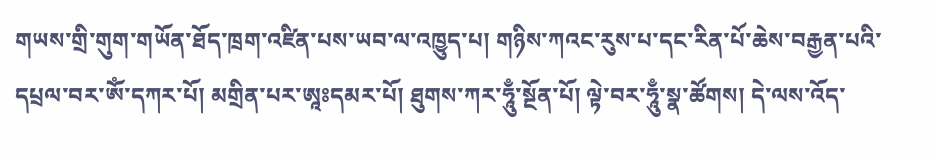གཡས་གྲི་གུག་གཡོན་ཐོད་ཁྲག་འཛིན་པས་ཡབ་ལ་འཁྱུད་པ། གཉིས་ཀའང་རུས་པ་དང་རིན་པོ་ཆེས་བརྒྱན་པའི་དཔྲལ་བར་ༀ་དཀར་པོ། མགྲིན་པར་ཨཱཿདམར་པོ། ཐུགས་ཀར་ཧཱུྃ་སྔོན་པོ། ལྟེ་བར་ཧཱུྃ་སྣ་ཚོགས། དེ་ལས་འོད་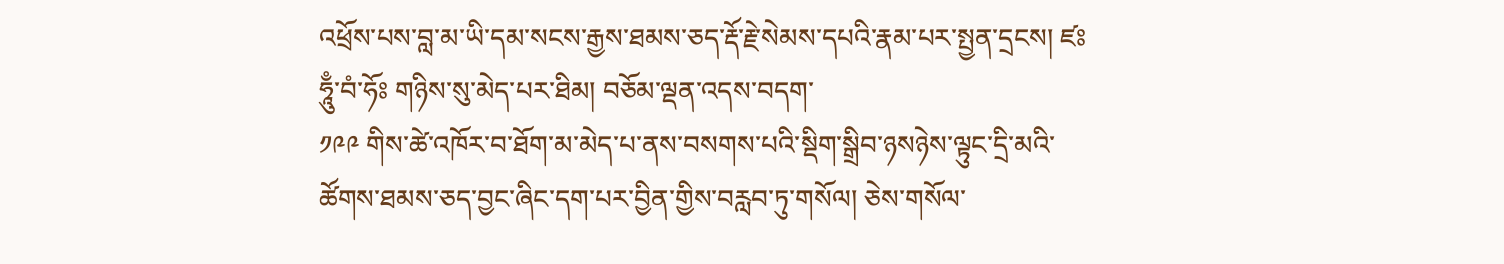འཕྲོས་པས་བླ་མ་ཡི་དམ་སངས་རྒྱས་ཐམས་ཅད་རྡོ་རྗེ་སེམས་དཔའི་རྣམ་པར་སྤྱན་དྲངས། ཛཿཧཱུྃ་བཾ་ཧོཿ གཉིས་སུ་མེད་པར་ཐིམ། བཅོམ་ལྡན་འདས་བདག་
༡༩༩ གིས་ཚེ་འཁོར་བ་ཐོག་མ་མེད་པ་ནས་བསགས་པའི་སྡིག་སྒྲིབ་ཉསཉེས་ལྟུང་དྲི་མའི་ཚོགས་ཐམས་ཅད་བྱང་ཞིང་དག་པར་བྱིན་གྱིས་བརླབ་ཏུ་གསོལ། ཅེས་གསོལ་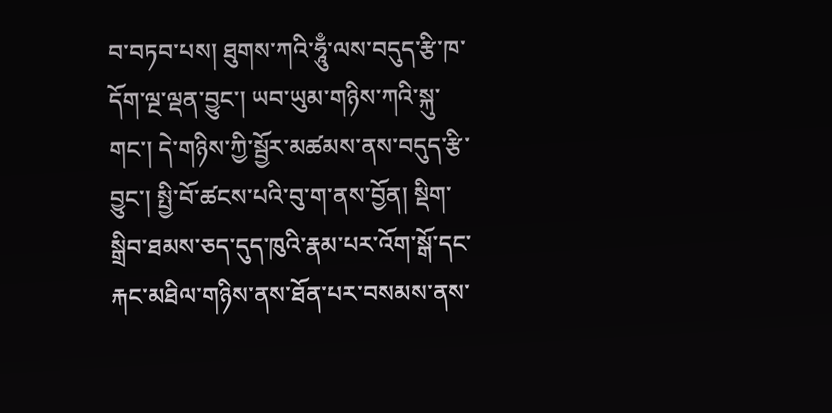བ་བཏབ་པས། ཐུགས་ཀའི་ཧཱུྃ་ལས་བདུད་རྩི་ཁ་དོག་ལྔ་ལྡན་བྱུང་། ཡབ་ཡུམ་གཉིས་ཀའི་སྐུ་གང་། དེ་གཉིས་ཀྱི་སྦྱོར་མཚམས་ནས་བདུད་རྩི་བྱུང་། སྤྱི་བོ་ཚངས་པའི་བུ་ག་ནས་བྱོན། སྡིག་སྒྲིབ་ཐམས་ཅད་དུད་ཁུའི་རྣམ་པར་འོག་སྒོ་དང་རྐང་མཐིལ་གཉིས་ནས་ཐོན་པར་བསམས་ནས་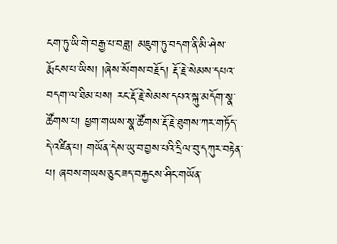ངག་ཏུ་ཡི་གེ་བརྒྱ་པ་བཟླ། མཇུག་ཏུ་བདག་ནི་མི་ཤེས་རྨོངས་པ་ཡིས། །ཞེས་སོགས་བརྗོད། རྡོ་རྗེ་སེམས་དཔའ་བདག་ལ་ཐིམ་པས། རང་རྡོ་རྗེ་སེམས་དཔའ་སྐུ་མདོག་སྣ་ཚོགས་པ། ཕྱག་གཡས་སྣ་ཚོགས་རྡོ་རྗེ་ཐུགས་ཀར་གཏོད་དེ་འཛིན་པ། གཡོན་དེས་ཡུ་བ་བྱས་པའི་དྲིལ་བུ་དཀུར་བརྟེན་པ། ཞབས་གཡས་ཅུང་ཟད་བརྐྱངས་ཤིང་གཡོན་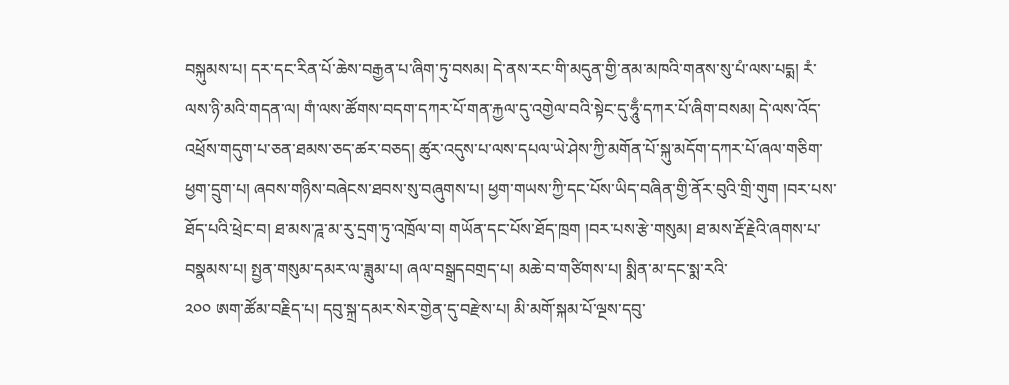བསྐུམས་པ། དར་དང་རིན་པོ་ཆེས་བརྒྱན་པ་ཞིག་ཏུ་བསམ། དེ་ནས་རང་གི་མདུན་གྱི་ནམ་མཁའི་གནས་སུ་པཾ་ལས་པདྨ། རཾ་ལས་ཉི་མའི་གདན་ལ། གཾ་ལས་ཚོགས་བདག་དཀར་པོ་གན་རྐྱལ་དུ་འགྱེལ་བའི་སྟེང་དུ་ཧཱུྃ་དཀར་པོ་ཞིག་བསམ། དེ་ལས་འོད་འཕྲོས་གདུག་པ་ཅན་ཐམས་ཅད་ཚར་བཅད། ཚུར་འདུས་པ་ལས་དཔལ་ཡེ་ཤེས་ཀྱི་མགོན་པོ་སྐུ་མདོག་དཀར་པོ་ཞལ་གཅིག་ཕྱག་དྲུག་པ། ཞབས་གཉིས་བཞེངས་ཐབས་སུ་བཞུགས་པ། ཕྱག་གཡས་ཀྱི་དང་པོས་ཡིད་བཞིན་གྱི་ནོར་བུའི་གྲི་གུག །བར་པས་ཐོད་པའི་ཕྲེང་བ། ཐ་མས་ཌཱ་མ་རུ་དྲག་ཏུ་འཁྲོལ་བ། གཡོན་དང་པོས་ཐོད་ཁྲག །བར་པས་རྩེ་གསུམ། ཐ་མས་རྡོ་རྗེའི་ཞགས་པ་བསྣམས་པ། སྤྱན་གསུམ་དམར་ལ་ཟླུམ་པ། ཞལ་བསྒྲདབགྲད་པ། མཆེ་བ་གཙིགས་པ། སྨིན་མ་དང་སྨ་རའི་
༢༠༠ ཨག་ཚོམ་བརྗིད་པ། དབུ་སྐྲ་དམར་སེར་གྱེན་དུ་བརྫེས་པ། མི་མགོ་སྐམ་པོ་ལྔས་དབུ་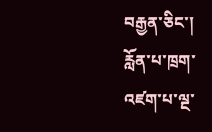བརྒྱན་ཅིང་། རློན་པ་ཁྲག་འཛག་པ་ལྔ་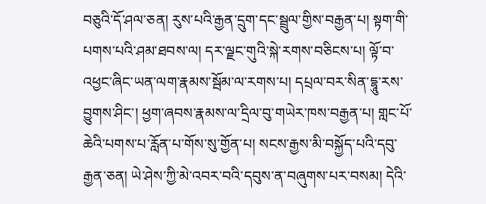བཅུའི་དོ་ཤལ་ཅན། རུས་པའི་རྒྱན་དྲུག་དང་སྦྲུལ་གྱིས་བརྒྱན་པ། སྟག་གི་པགས་པའི་ཤམ་ཐབས་ལ། དར་ལྗང་གུའི་སྐེ་རགས་བཅིངས་པ། ལྟོ་བ་འཕྱང་ཞིང་ཡན་ལག་རྣམས་སྦོམ་ལ་རགས་པ། དཔྲལ་བར་སིན་དྷཱུ་རས་བྱུགས་ཤིང་། ཕྱག་ཞབས་རྣམས་ལ་དྲིལ་བུ་གཡེར་ཁས་བརྒྱན་པ། གླང་པོ་ཆེའི་པགས་པ་རློན་པ་གོས་སུ་གྱོན་པ། སངས་རྒྱས་མི་བསྐྱོད་པའི་དབུ་རྒྱན་ཅན། ཡེ་ཤེས་ཀྱི་མེ་འབར་བའི་དབུས་ན་བཞུགས་པར་བསམ། དེའི་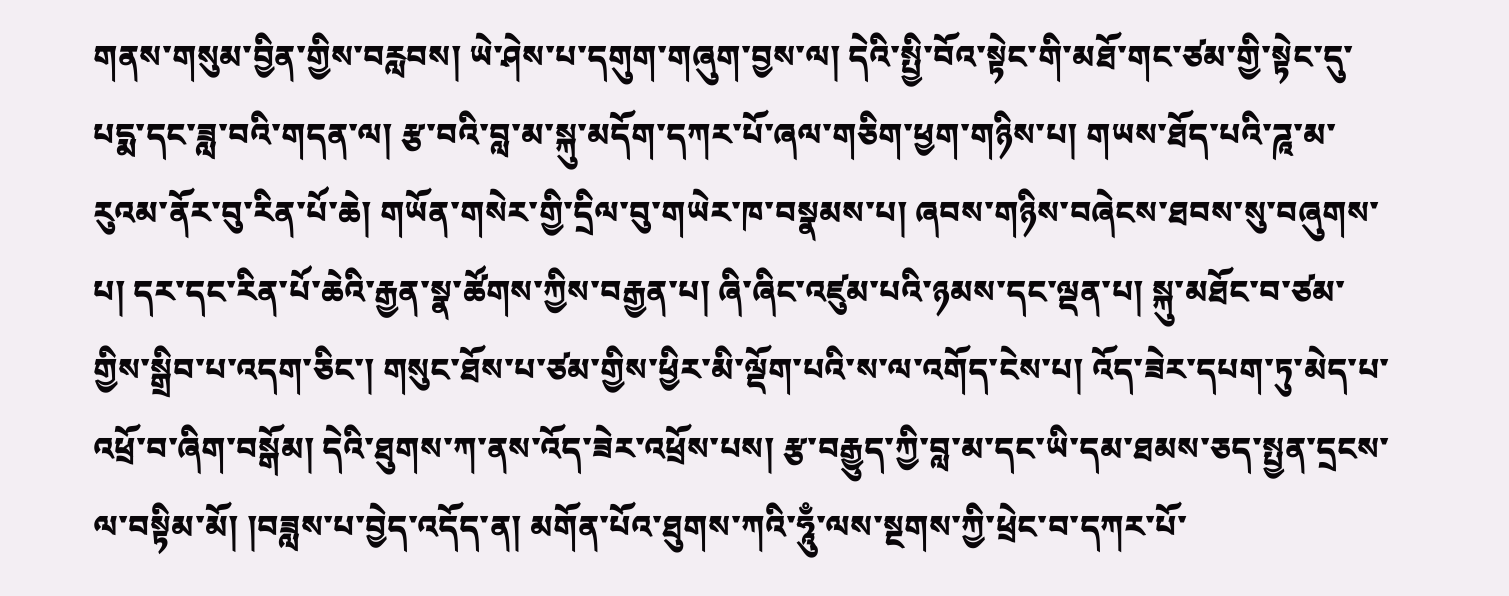གནས་གསུམ་བྱིན་གྱིས་བརླབས། ཡེ་ཤེས་པ་དགུག་གཞུག་བྱས་ལ། དེའི་སྤྱི་བོའ་སྟེང་གི་མཐོ་གང་ཙམ་གྱི་སྟེང་དུ་པདྨ་དང་ཟླ་བའི་གདན་ལ། རྩ་བའི་བླ་མ་སྐུ་མདོག་དཀར་པོ་ཞལ་གཅིག་ཕྱག་གཉིས་པ། གཡས་ཐོད་པའི་ཌཱ་མ་རུའམ་ནོར་བུ་རིན་པོ་ཆེ། གཡོན་གསེར་གྱི་དྲིལ་བུ་གཡེར་ཁ་བསྣམས་པ། ཞབས་གཉིས་བཞེངས་ཐབས་སུ་བཞུགས་པ། དར་དང་རིན་པོ་ཆེའི་རྒྱན་སྣ་ཚོགས་ཀྱིས་བརྒྱན་པ། ཞི་ཞིང་འཛུམ་པའི་ཉམས་དང་ལྡན་པ། སྐུ་མཐོང་བ་ཙམ་གྱིས་སྒྲིབ་པ་འདག་ཅིང་། གསུང་ཐོས་པ་ཙམ་གྱིས་ཕྱིར་མི་ལྡོག་པའི་ས་ལ་འགོད་ངེས་པ། འོད་ཟེར་དཔག་ཏུ་མེད་པ་འཕྲོ་བ་ཞིག་བསྒོམ། དེའི་ཐུགས་ཀ་ནས་འོད་ཟེར་འཕྲོས་པས། རྩ་བརྒྱུད་ཀྱི་བླ་མ་དང་ཡི་དམ་ཐམས་ཅད་སྤྱན་དྲངས་ལ་བསྟིམ་མོ། །བཟླས་པ་བྱེད་འདོད་ན། མགོན་པོའ་ཐུགས་ཀའི་ཧཱུྃ་ལས་སྔགས་ཀྱི་ཕྲེང་བ་དཀར་པོ་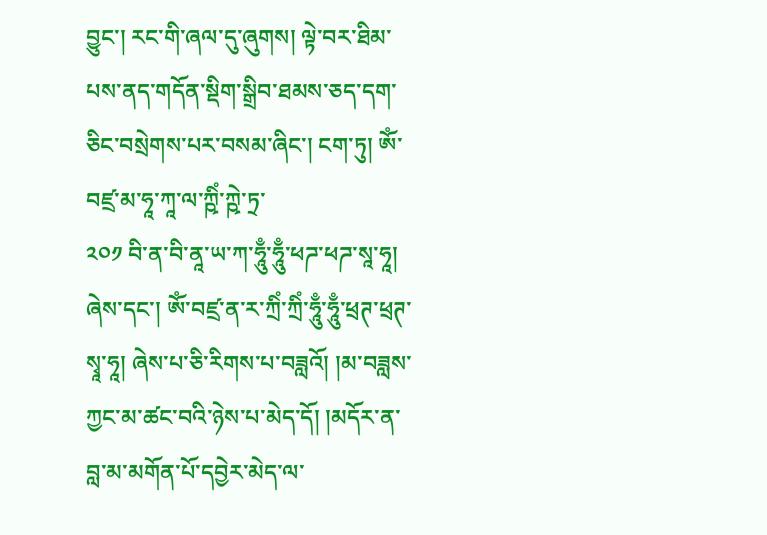བྱུང་། རང་གི་ཞལ་དུ་ཞུགས། ལྟེ་བར་ཐིམ་པས་ནད་གདོན་སྡིག་སྒྲིབ་ཐམས་ཅད་དག་ཅིང་བསྲེགས་པར་བསམ་ཞིང་། ངག་ཏུ། ༀ་བཛྲ་མ་ཧཱ་ཀཱ་ལ་ཀྵིཾ་ཀྵེ་ཏྲ་
༢༠༡ བི་ན་བི་ནཱ་ཡ་ཀ་ཧཱུྃ་ཧཱུྃ་ཕཌ་ཕཌ་སཱ་ཧཱ། ཞེས་དང་། ༀ་བཛྲ་ན་ར་ཀྲིཾ་ཀྲིཾ་ཧཱུྃ་ཧཱུྃ་ཕྲཊ་ཕྲཊ་སྭཱ་ཧཱ། ཞེས་པ་ཅི་རིགས་པ་བཟླའོ། །མ་བཟླས་ཀྱང་མ་ཚང་བའི་ཉེས་པ་མེད་དོ། །མདོར་ན་བླ་མ་མགོན་པོ་དབྱེར་མེད་ལ་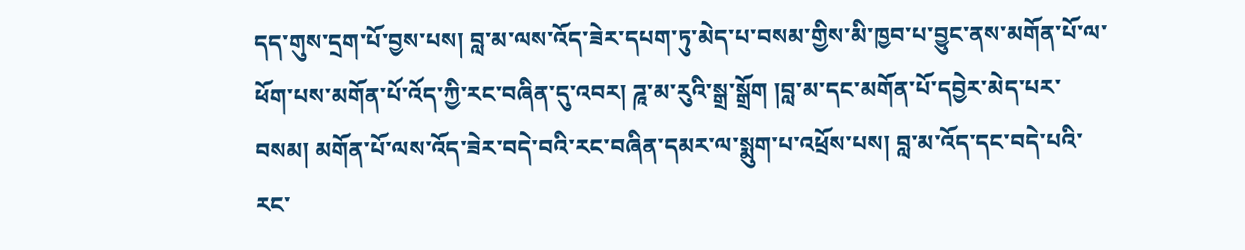དད་གུས་དྲག་པོ་བྱས་པས། བླ་མ་ལས་འོད་ཟེར་དཔག་ཏུ་མེད་པ་བསམ་གྱིས་མི་ཁྱབ་པ་བྱུང་ནས་མགོན་པོ་ལ་ཕོག་པས་མགོན་པོ་འོད་ཀྱི་རང་བཞིན་དུ་འབར། ཌཱ་མ་རུའི་སྒྲ་སྒྲོག །བླ་མ་དང་མགོན་པོ་དབྱེར་མེད་པར་བསམ། མགོན་པོ་ལས་འོད་ཟེར་བདེ་བའི་རང་བཞིན་དམར་ལ་སྨུག་པ་འཕྲོས་པས། བླ་མ་འོད་དང་བདེ་པའི་རང་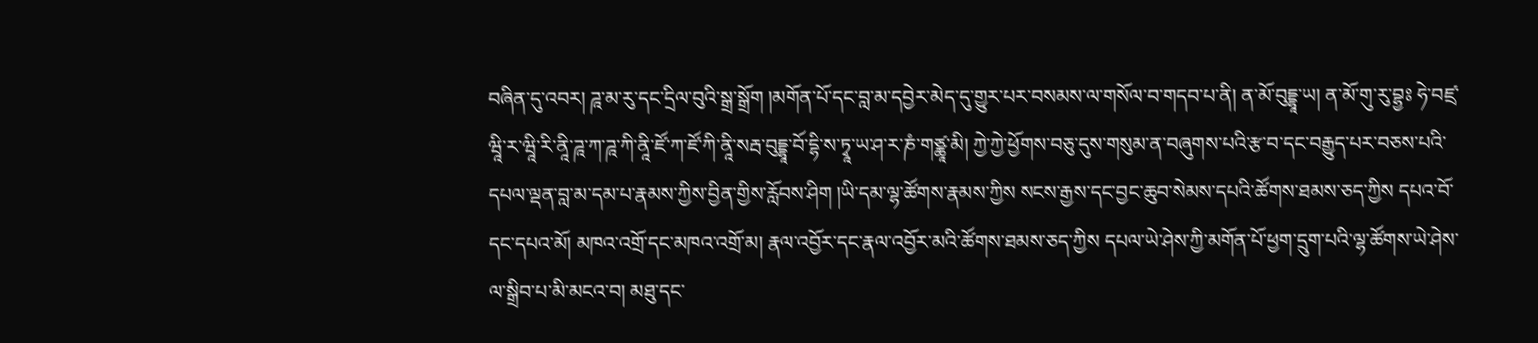བཞིན་དུ་འབར། ཌཱ་མ་རུ་དང་དྲིལ་བུའི་སྒྲ་སྒྲོག །མགོན་པོ་དང་བླ་མ་དབྱེར་མེད་དུ་གྱུར་པར་བསམས་ལ་གསོལ་བ་གདབ་པ་ནི། ན་མོ་བུདྡྷཱ་ཡ། ན་མོ་གུ་རུ་བྷྱཿ ཧེ་བཛྲ་ཝཱི་ར་ཝཱི་རི་ནཱི་ཌཱ་ཀ་ཌཱ་ཀི་ནཱི་ཛོ་ཀ་ཛོ་ཀི་ནཱི་སརྦ་བུདྡྷཱ་བོ་དྷི་ས་ཏྭཱ་ཡ་ཤ་ར་ཎཾ་གཙྪཱ་མི། ཀྱེ་ཀྱེ་ཕྱོགས་བཅུ་དུས་གསུམ་ན་བཞུགས་པའི་རྩ་བ་དང་བརྒྱུད་པར་བཅས་པའི་དཔལ་ལྡན་བླ་མ་དམ་པ་རྣམས་ཀྱིས་བྱིན་གྱིས་རློབས་ཤིག །ཡི་དམ་ལྷ་ཚོགས་རྣམས་ཀྱིས སངས་རྒྱས་དང་བྱང་ཆུབ་སེམས་དཔའི་ཚོགས་ཐམས་ཅད་ཀྱིས དཔའ་བོ་དང་དཔའ་མོ། མཁའ་འགྲོ་དང་མཁའ་འགྲོ་མ། རྣལ་འབྱོར་དང་རྣལ་འབྱོར་མའི་ཚོགས་ཐམས་ཅད་ཀྱིས དཔལ་ཡེ་ཤེས་ཀྱི་མགོན་པོ་ཕྱག་དྲུག་པའི་ལྷ་ཚོགས་ཡེ་ཤེས་ལ་སྒྲིབ་པ་མི་མངའ་བ། མཐུ་དང་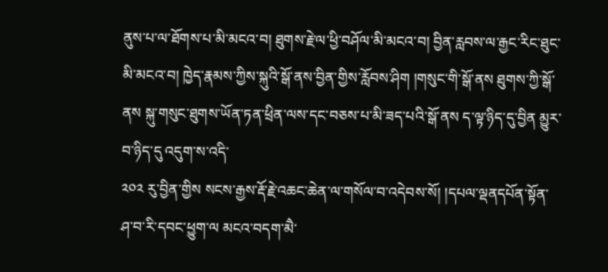ནུས་པ་ལ་ཐོགས་པ་མི་མངའ་བ། ཐུགས་རྗེ་ལ་ཕྱི་བཤོལ་མི་མངའ་བ། བྱིན་རླབས་ལ་རྒྱང་རིང་ཐུང་མི་མངའ་བ། ཁྱེད་རྣམས་ཀྱིས་སྐུའི་སྒོ་ནས་བྱིན་གྱིས་རློབས་ཤིག །གསུང་གི་སྒོ་ནས ཐུགས་ཀྱི་སྒོ་ནས སྐུ་གསུང་ཐུགས་ཡོན་ཏན་ཕྲིན་ལས་དང་བཅས་པ་མི་ཟད་པའི་སྒོ་ནས ད་ལྟ་ཉིད་དུ་བྱིན མྱུར་བ་ཉིད་དུ འདུག་ས་འདི་
༢༠༢ རུ་བྱིན་གྱིས སངས་རྒྱས་རྡོ་རྗེ་འཆང་ཆེན་ལ་གསོལ་བ་འདེབས་སོ། །དཔལ་ལྡནདཔོན་སྟོན་ཤ་བ་རི་དབང་ཕྱུག་ལ མངའ་བདག་མཻ་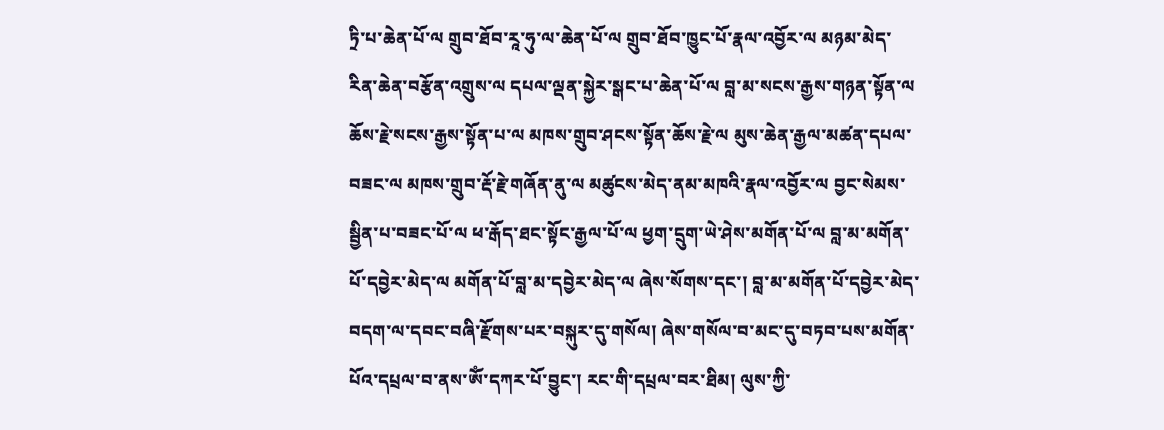ཏྲི་པ་ཆེན་པོ་ལ གྲུབ་ཐོབ་རཱ་ཧུ་ལ་ཆེན་པོ་ལ གྲུབ་ཐོབ་ཁྱུང་པོ་རྣལ་འབྱོར་ལ མཉམ་མེད་རིན་ཆེན་བརྩོན་འགྲུས་ལ དཔལ་ལྡན་སྐྱེར་སྒང་པ་ཆེན་པོ་ལ བླ་མ་སངས་རྒྱས་གཉན་སྟོན་ལ ཆོས་རྗེ་སངས་རྒྱས་སྟོན་པ་ལ མཁས་གྲུབ་ཤངས་སྟོན་ཆོས་རྗེ་ལ མུས་ཆེན་རྒྱལ་མཚན་དཔལ་བཟང་ལ མཁས་གྲུབ་རྡོ་རྗེ་གཞོན་ནུ་ལ མཚུངས་མེད་ནམ་མཁའི་རྣལ་འབྱོར་ལ བྱང་སེམས་སྦྱིན་པ་བཟང་པོ་ལ ཕ་རྒོད་ཐང་སྟོང་རྒྱལ་པོ་ལ ཕྱག་དྲུག་ཡེ་ཤེས་མགོན་པོ་ལ བླ་མ་མགོན་པོ་དབྱེར་མེད་ལ མགོན་པོ་བླ་མ་དབྱེར་མེད་ལ ཞེས་སོགས་དང་། བླ་མ་མགོན་པོ་དབྱེར་མེད་བདག་ལ་དབང་བཞི་རྫོགས་པར་བསྐུར་དུ་གསོལ། ཞེས་གསོལ་བ་མང་དུ་བཏབ་པས་མགོན་པོའ་དཔྲལ་བ་ནས་ༀ་དཀར་པོ་བྱུང་། རང་གི་དཔྲལ་བར་ཐིམ། ལུས་ཀྱི་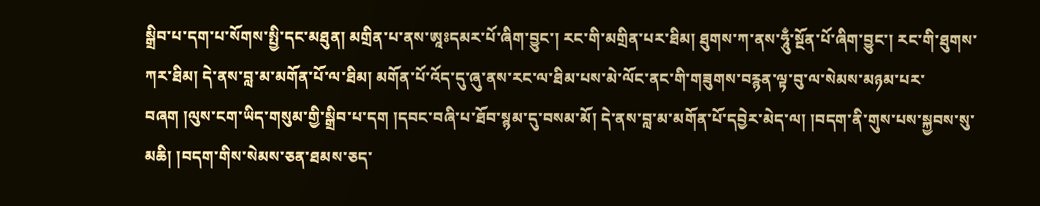སྒྲིབ་པ་དག་པ་སོགས་སྤྱི་དང་མཐུན། མགྲིན་པ་ནས་ཨཱཿདམར་པོ་ཞིག་བྱུང་། རང་གི་མགྲིན་པར་ཐིམ། ཐུགས་ཀ་ནས་ཧཱུྃ་སྔོན་པོ་ཞིག་བྱུང་། རང་གི་ཐུགས་ཀར་ཐིམ། དེ་ནས་བླ་མ་མགོན་པོ་ལ་ཐིམ། མགོན་པོ་འོད་དུ་ཞུ་ནས་རང་ལ་ཐིམ་པས་མེ་ལོང་ནང་གི་གཟུགས་བརྙན་ལྟ་བུ་ལ་སེམས་མཉམ་པར་བཞག །ལུས་ངག་ཡིད་གསུམ་གྱི་སྒྲིབ་པ་དག །དབང་བཞི་པ་ཐོབ་སྙམ་དུ་བསམ་མོ། དེ་ནས་བླ་མ་མགོན་པོ་དབྱེར་མེད་ལ། །བདག་ནི་གུས་པས་སྐྱབས་སུ་མཆི། །བདག་གིས་སེམས་ཅན་ཐམས་ཅད་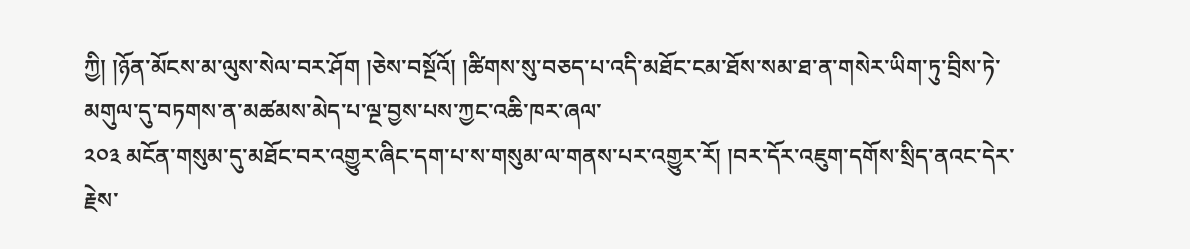ཀྱི། །ཉོན་མོངས་མ་ལུས་སེལ་བར་ཤོག །ཅེས་བསྔོའོ། །ཚིགས་སུ་བཅད་པ་འདི་མཐོང་ངམ་ཐོས་སམ་ཐ་ན་གསེར་ཡིག་ཏུ་བྲིས་ཏེ་མགུལ་དུ་བཏགས་ན་མཚམས་མེད་པ་ལྔ་བྱས་པས་ཀྱང་འཆི་ཁར་ཞལ་
༢༠༣ མངོན་གསུམ་དུ་མཐོང་བར་འགྱུར་ཞིང་དག་པ་ས་གསུམ་ལ་གནས་པར་འགྱུར་རོ། །བར་དོར་འཇུག་དགོས་སྲིད་ནའང་དེར་རྗེས་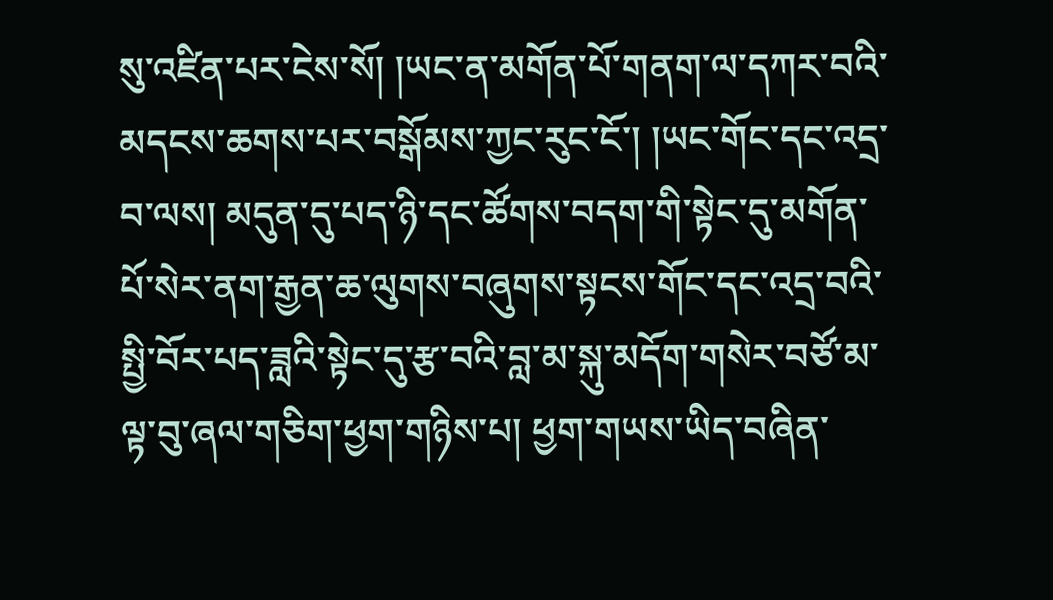སུ་འཛིན་པར་ངེས་སོ། །ཡང་ན་མགོན་པོ་གནག་ལ་དཀར་བའི་མདངས་ཆགས་པར་བསྒོམས་ཀྱང་རུང་ངོ་། །ཡང་གོང་དང་འདྲ་བ་ལས། མདུན་དུ་པད་ཉི་དང་ཚོགས་བདག་གི་སྟེང་དུ་མགོན་པོ་སེར་ནག་རྒྱན་ཆ་ལུགས་བཞུགས་སྟངས་གོང་དང་འདྲ་བའི་སྤྱི་བོར་པད་ཟླའི་སྟེང་དུ་རྩ་བའི་བླ་མ་སྐུ་མདོག་གསེར་བཙོ་མ་ལྟ་བུ་ཞལ་གཅིག་ཕྱག་གཉིས་པ། ཕྱག་གཡས་ཡིད་བཞིན་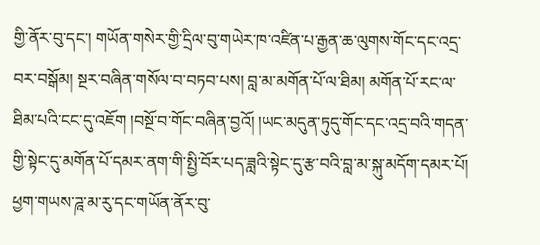གྱི་ནོར་བུ་དང་། གཡོན་གསེར་གྱི་དྲིལ་བུ་གཡེར་ཁ་འཛིན་པ་རྒྱན་ཆ་ལུགས་གོང་དང་འདྲ་བར་བསྒོམ། སྔར་བཞིན་གསོལ་བ་བཏབ་པས། བླ་མ་མགོན་པོ་ལ་ཐིམ། མགོན་པོ་རང་ལ་ཐིམ་པའི་ངང་དུ་འཇོག །བསྔོ་བ་གོང་བཞིན་བྱའོ། །ཡང་མདུན་ཏུདུ་གོང་དང་འདྲ་བའི་གདན་གྱི་སྟེང་དུ་མགོན་པོ་དམར་ནག་གི་སྤྱི་བོར་པད་ཟླའི་སྟེང་དུ་རྩ་བའི་བླ་མ་སྐུ་མདོག་དམར་པོ། ཕྱག་གཡས་ཌཱ་མ་རུ་དང་གཡོན་ནོར་བུ་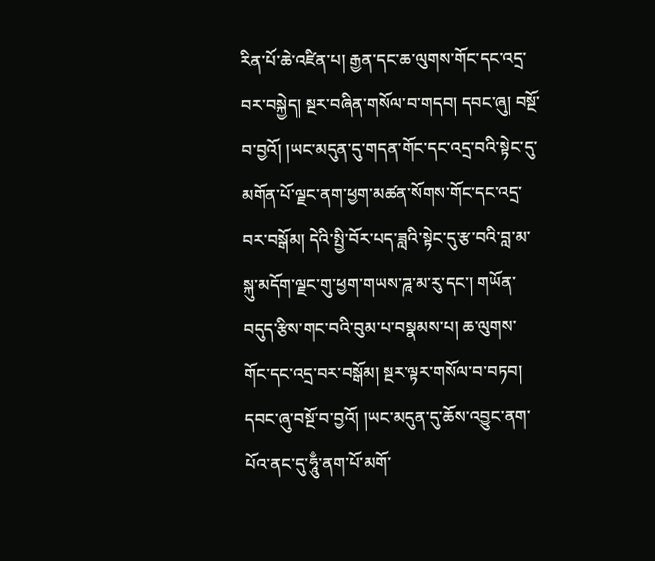རིན་པོ་ཆེ་འཛིན་པ། རྒྱན་དང་ཆ་ལུགས་གོང་དང་འདྲ་བར་བསྐྱེད། སྔར་བཞིན་གསོལ་བ་གདབ། དབང་ཞུ། བསྔོ་བ་བྱའོ། །ཡང་མདུན་དུ་གདན་གོང་དང་འདྲ་བའི་སྟེང་དུ་མགོན་པོ་ལྗང་ནག་ཕྱག་མཚན་སོགས་གོང་དང་འདྲ་བར་བསྒོམ། དེའི་སྤྱི་བོར་པད་ཟླའི་སྟེང་དུ་རྩ་བའི་བླ་མ་སྐུ་མདོག་ལྗང་གུ་ཕྱག་གཡས་ཌཱ་མ་རུ་དང་། གཡོན་བདུད་རྩིས་གང་བའི་བུམ་པ་བསྣམས་པ། ཆ་ལུགས་གོང་དང་འདྲ་བར་བསྒོམ། སྔར་ལྟར་གསོལ་བ་བཏབ། དབང་ཞུ་བསྔོ་བ་བྱའོ། །ཡང་མདུན་དུ་ཆོས་འབྱུང་ནག་པོའ་ནང་དུ་ཧཱུྃ་ནག་པོ་མགོ་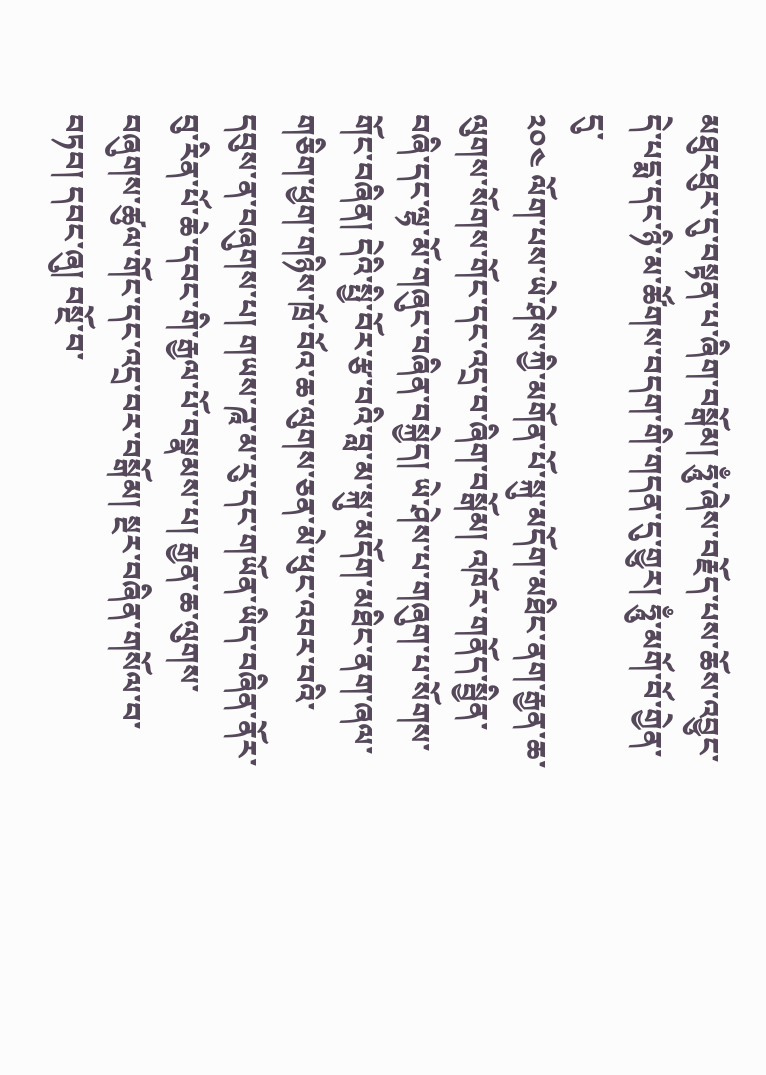མཐུརཐུར་དུ་བསྟན་པ་ཞིག་བསྒོམ། ཧཱུྃ་ཞེས་བརྗོད་པས་ཆོས་འབྱུང་དེ་པདྨ་དང་ཉི་མ་ཚོགས་བདག་གི་གདན་དུ་གྱུར། ཧཱུྃ་མགོ་བོ་གྱེན་དུ་
༢༠༤ ལོག་པས་ཡེ་ཤེས་ཀྱི་མགོན་པོ་སྐུ་མདོག་མཐིང་ནག་རྒྱན་ཆ་ལུགས་སོགས་གོང་དང་འདྲ་བ་ཞིག་བསྒོམ། འཁོར་གནོད་སྦྱིན་བཞི་དང་ལྷ་མོ་གཞུང་བཞིན་བསྐྱེད། ཡེ་ཤེས་པ་གཞུག་པ་སོགས་གོང་བཞིན། དེའི་སྤྱི་བོར་རྩ་བའི་བླ་མ་སྐུ་མདོག་མཐིང་ནག་ཞལ་གཅིག་ཕྱག་གཉིས་ཁྲོ་བོའ་ཆ་ལུགས་ཅན་མེ་ཕུང་འབར་བའི་དབུས་ན་བཞུགས་པ། གཡས་ཌཱ་མ་རུ་དང་གཡོན་ཡིད་བཞིན་ནོར་བུ་རིན་པོ་ཆེ་དབང་གི་རྒྱལ་པོ་བསྣམས་པ། རྒྱན་ཆ་ལུགས་བཞུགས་ཚུལ་གོང་དང་འདྲ་བར་བསྒོམ། སྔར་བཞིན་གསོལ་བ་བཏབ། དབང་ཞུ། བསྔོ་བ་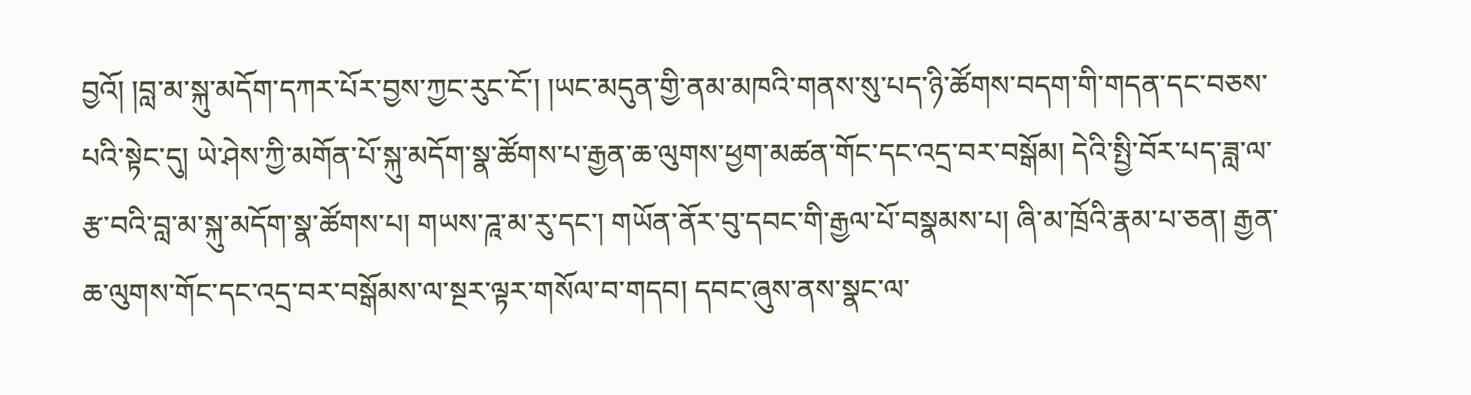བྱའོ། །བླ་མ་སྐུ་མདོག་དཀར་པོར་བྱས་ཀྱང་རུང་ངོ་། །ཡང་མདུན་གྱི་ནམ་མཁའི་གནས་སུ་པད་ཉི་ཚོགས་བདག་གི་གདན་དང་བཅས་པའི་སྟེང་དུ། ཡེ་ཤེས་ཀྱི་མགོན་པོ་སྐུ་མདོག་སྣ་ཚོགས་པ་རྒྱན་ཆ་ལུགས་ཕྱག་མཚན་གོང་དང་འདྲ་བར་བསྒོམ། དེའི་སྤྱི་བོར་པད་ཟླ་ལ་རྩ་བའི་བླ་མ་སྐུ་མདོག་སྣ་ཚོགས་པ། གཡས་ཌཱ་མ་རུ་དང་། གཡོན་ནོར་བུ་དབང་གི་རྒྱལ་པོ་བསྣམས་པ། ཞི་མ་ཁྲོའི་རྣམ་པ་ཅན། རྒྱན་ཆ་ལུགས་གོང་དང་འདྲ་བར་བསྒོམས་ལ་སྔར་ལྟར་གསོལ་བ་གདབ། དབང་ཞུས་ནས་སྣང་ལ་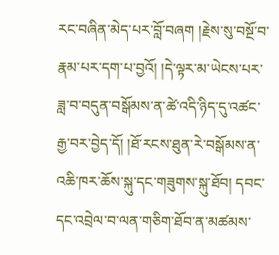རང་བཞིན་མེད་པར་བློ་བཞག །རྗེས་སུ་བསྔོ་བ་རྣམ་པར་དག་པ་བྱའོ། །དེ་ལྟར་མ་ཡེངས་པར་ཟླ་བ་བདུན་བསྒོམས་ན་ཚེ་འདི་ཉིད་དུ་འཚང་རྒྱ་བར་བྱེད་དོ། །ཐོ་རངས་ཐུན་རེ་བསྒོམས་ན་འཆི་ཁར་ཆོས་སྐུ་དང་གཟུགས་སྐུ་ཐོབ། དབང་དང་འབྲེལ་བ་ལན་གཅིག་ཐོབ་ན་མཚམས་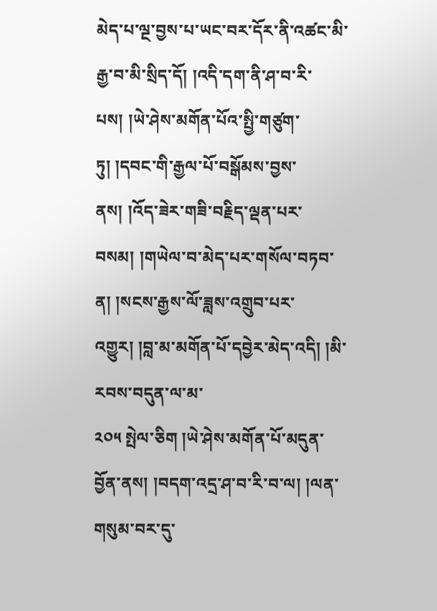མེད་པ་ལྔ་བྱས་པ་ཡང་བར་དོར་ནི་འཚང་མི་རྒྱ་བ་མི་སྲིད་དོ། །འདི་དག་ནི་ཤ་བ་རི་པས། །ཡེ་ཤེས་མགོན་པོའ་སྤྱི་གཙུག་ཏུ། །དབང་གི་རྒྱལ་པོ་བསྒོམས་བྱས་ནས། །འོད་ཟེར་གཟི་བརྗིད་ལྡན་པར་བསམ། །གཡེལ་བ་མེད་པར་གསོལ་བཏབ་ན། །སངས་རྒྱས་ལོ་ཟླས་འགྲུབ་པར་འགྱུར། །བླ་མ་མགོན་པོ་དབྱེར་མེད་འདི། །མི་རབས་བདུན་ལ་མ་
༢༠༥ སྤེལ་ཅིག །ཡེ་ཤེས་མགོན་པོ་མདུན་བྱོན་ནས། །བདག་འདྲ་ཤ་བ་རི་བ་ལ། །ལན་གསུམ་བར་དུ་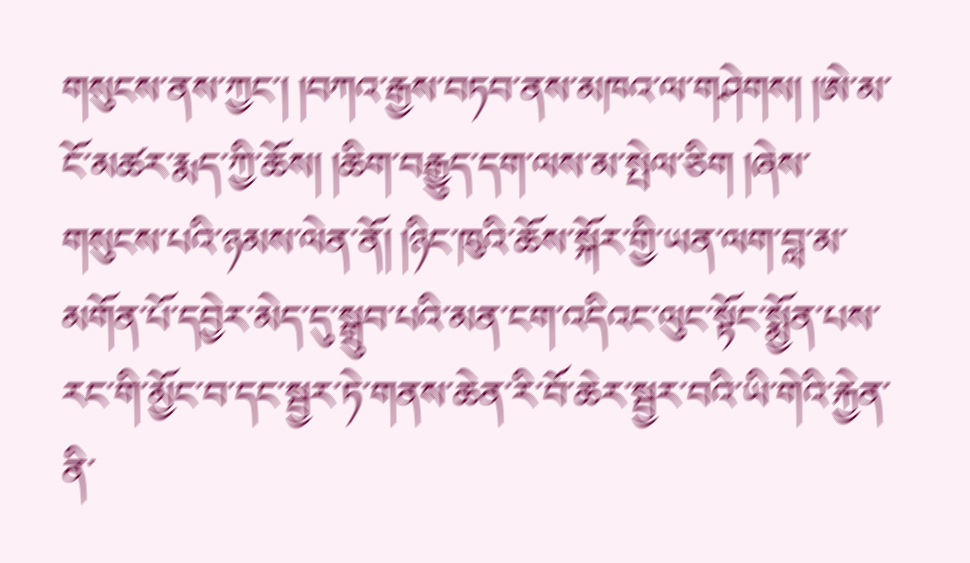གསུངས་ནས་ཀྱང་། །བཀའ་རྒྱས་བཏབ་ནས་མཁའ་ལ་གཤེགས། །ཨེ་མ་ངོ་མཚར་རྨད་ཀྱི་ཆོས། །ཆིག་བརྒྱུད་དག་ལས་མ་སྤེལ་ཅིག །ཞེས་གསུངས་པའི་ཉམས་ལེན་ནོ། །ཉིང་ཁུའི་ཆོས་སྐོར་གྱི་ཡན་ལག་བླ་མ་མགོན་པོ་དབྱེར་མེད་དུ་སྒྲུབ་པའི་མན་ངག་འདིའང་ལུང་སྟོང་སྨྱོན་པས་རང་གི་མྱོང་བ་དང་སྦྱར་ཏེ་གནས་ཆེན་རི་བོ་ཆེར་སྦྱར་བའི་ཡི་གེའི་རྐྱེན་ནི་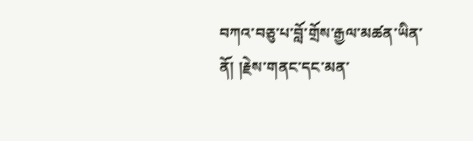བཀའ་བཅུ་པ་བློ་གྲོས་རྒྱལ་མཚན་ཡིན་ནོ། །རྗེས་གནང་དང་མན་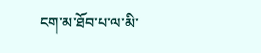ངག་མ་ཐོབ་པ་ལ་མི་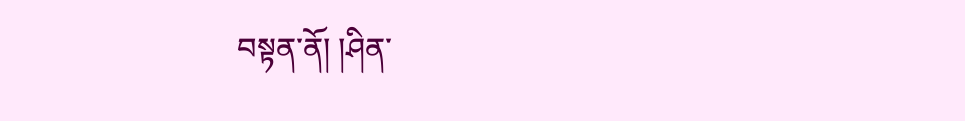བསྟན་ནོ། །ཤིན་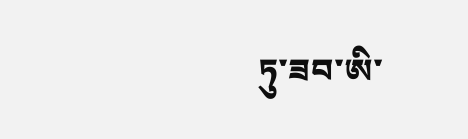ཏུ་ཟབ་ཨི་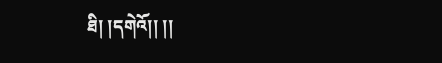ཐི། །དགེའོ།། །།